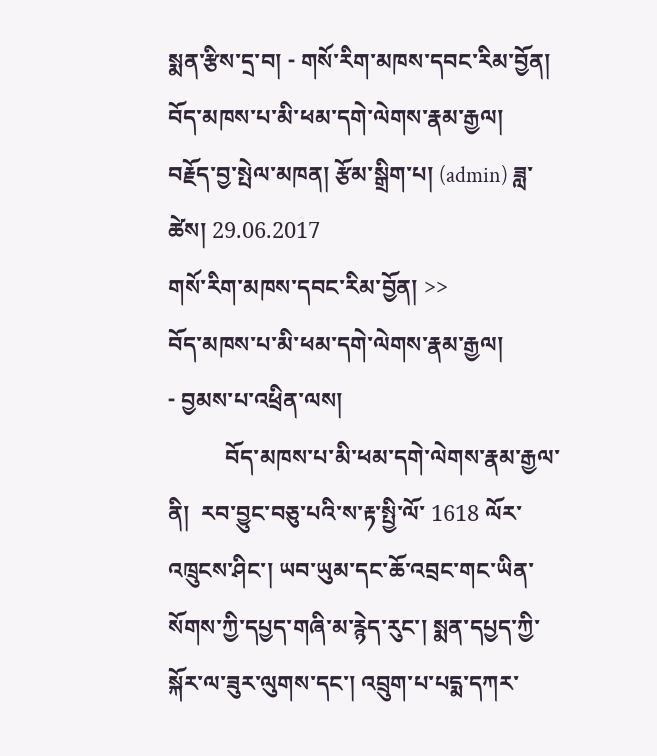སྨན་རྩིས་དྲ་བ། - གསོ་རིག་མཁས་དབང་རིམ་བྱོན།
བོད་མཁས་པ་མི་ཕམ་དགེ་ལེགས་རྣམ་རྒྱལ།
བརྗོད་བྱ་སྤེལ་མཁན། རྩོམ་སྒྲིག་པ། (admin) ཟླ་ཚེས། 29.06.2017
གསོ་རིག་མཁས་དབང་རིམ་བྱོན། >>
བོད་མཁས་པ་མི་ཕམ་དགེ་ལེགས་རྣམ་རྒྱལ།
- བྱམས་པ་འཕྲིན་ལས།
          བོད་མཁས་པ་མི་ཕམ་དགེ་ལེགས་རྣམ་རྒྱལ་ནི།  རབ་བྱུང་བཅུ་པའི་ས་རྟ་སྤྱི་ལོ་ 1618 ལོར་འཁྲུངས་ཤིང་། ཡབ་ཡུམ་དང་ཆོ་འབྲང་གང་ཡིན་སོགས་ཀྱི་དཔྱད་གཞི་མ་རྙེད་རུང་། སྨན་དཔྱད་ཀྱི་སྐོར་ལ་ཟུར་ལུགས་དང་། འབྲུག་པ་པདྨ་དཀར་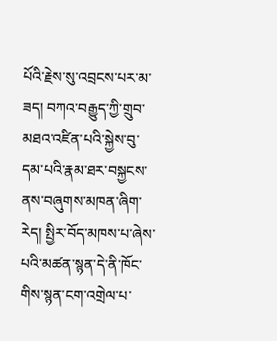པོའི་རྗེས་སུ་འབྲངས་པར་མ་ཟད། བཀའ་བརྒྱུད་ཀྱི་གྲུབ་མཐའ་འཛིན་པའི་སྐྱེས་བུ་དམ་པའི་རྣམ་ཐར་བསྐྱངས་ནས་བཞུགས་མཁན་ཞིག་རེད། སྤྱིར་བོད་མཁས་པ་ཞེས་པའི་མཚན་སྙན་དེ་ནི་ཁོང་གིས་སྙན་ངག་འགྲེལ་པ་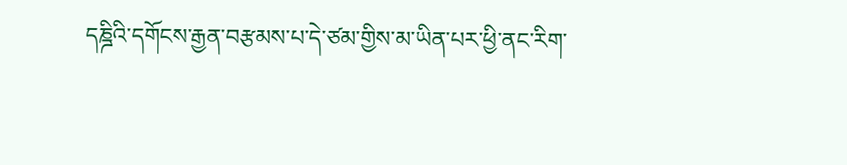དཎྜིའི་དགོངས་རྒྱན་བརྩམས་པ་དེ་ཙམ་གྱིས་མ་ཡིན་པར་ཕྱི་ནང་རིག་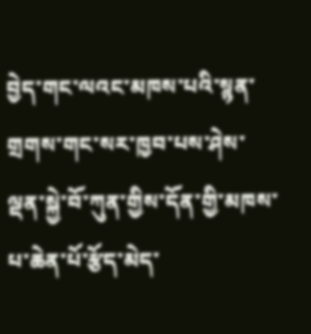བྱེད་གང་ལའང་མཁས་པའི་སྙན་གྲགས་གང་སར་ཁྱབ་པས་ཤེས་ལྡན་སྐྱེ་བོ་ཀུན་གྱིས་དོན་གྱི་མཁས་པ་ཆེན་པོ་རྩོད་མེད་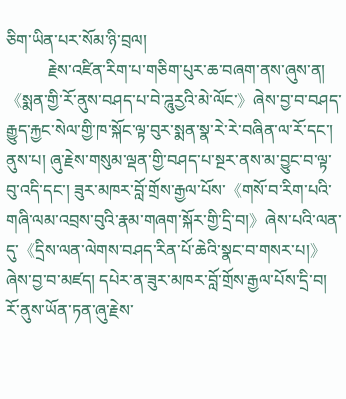ཅིག་ཡིན་པར་སོམ་ཉི་བྲལ།
          རྗེས་འཛིན་རིག་པ་གཅིག་པུར་ཆ་བཞག་ནས་ཞུས་ན། 《སྨན་གྱི་རོ་ནུས་བཤད་པ་བེ་ཌཱུརྱའི་མེ་ལོང་》ཞེས་བྱ་བ་བཤད་རྒྱུད་རྐྱང་སེལ་གྱི་ཁ་སྐོང་ལྟ་བུར་སྨན་སྣ་རེ་རེ་བཞིན་ལ་རོ་དང་། ནུས་པ། ཞུ་རྗེས་གསུམ་ལྡན་གྱི་བཤད་པ་སྔར་ནས་མ་བྱུང་བ་ལྟ་བུ་འདི་དང་། ཟུར་མཁར་བློ་གྲོས་རྒྱལ་པོས་《གསོ་བ་རིག་པའི་གཞི་ལམ་འབྲས་བུའི་རྣམ་གཞག་སྐོར་གྱི་དྲི་བ།》ཞེས་པའི་ལན་དུ་《དྲིས་ལན་ལེགས་བཤད་རིན་པོ་ཆེའི་སྣང་བ་གསར་པ།》ཞེས་བྱ་བ་མཛད། དཔེར་ན་ཟུར་མཁར་བློ་གྲོས་རྒྱལ་པོས་དྲི་བ། རོ་ནུས་ཡོན་ཏན་ཞུ་རྗེས་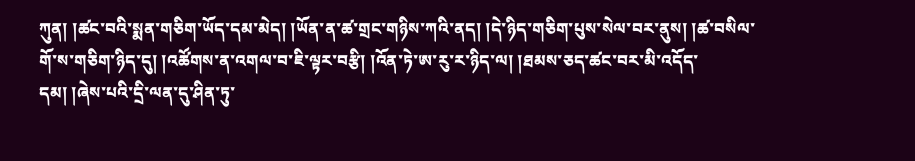ཀུན། །ཚང་བའི་སྨན་གཅིག་ཡོད་དམ་མེད། །ཡོན་ན་ཚ་གྲང་གཉིས་ཀའི་ནད། །དེ་ཉིད་གཅིག་པུས་སེལ་བར་ནུས། །ཚ་བསིལ་གོ་ས་གཅིག་ཉིད་དུ། །འཚོགས་ན་འགལ་བ་ཇི་ལྟར་བརྩི། །འོན་ཏེ་ཨ་རུ་ར་ཉིད་ལ། །ཐམས་ཅད་ཚང་བར་མི་འདོད་དམ། །ཞེས་པའི་དྲི་ལན་དུ་ཤིན་ཏུ་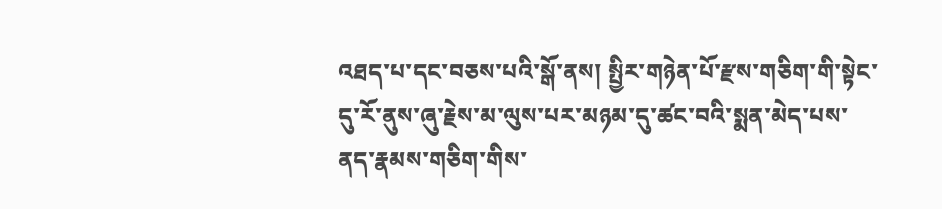འཐད་པ་དང་བཅས་པའི་སྒོ་ནས། སྤྱིར་གཉེན་པོ་རྫས་གཅིག་གི་སྟེང་དུ་རོ་ནུས་ཞུ་རྗེས་མ་ལུས་པར་མཉམ་དུ་ཚང་བའི་སྨན་མེད་པས་ནད་རྣམས་གཅིག་གིས་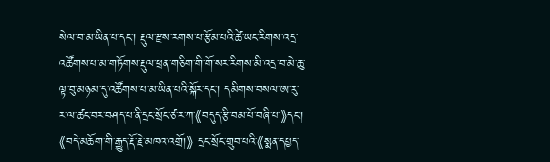སེལ་བ་མ་ཡིན་པ་དང་། རྡུལ་རྫས་རགས་པ་རྩོམ་པའི་ཚེ་ཡང་རིགས་འདྲ་འཚོགས་པ་མ་གཏོགས་རྡུལ་ཕྲན་གཅིག་གི་གོ་སར་རིགས་མི་འདྲ་བ་མེ་ཆུ་ལྟ་བུ་མཉམ་དུ་འཚོགས་པ་མ་ཡིན་པའི་སྐོར་དང་། དམིགས་བསལ་ཨ་རུ་ར་ལ་ཚང་བར་བཤད་པ་ནི་དྲང་སྲོང་ཙ་ར་ཀ་《བདུད་རྩི་བམ་པོ་བཞི་པ་》དང་། 《བདེ་མཆོག་གི་རྒྱུད་རྡོ་རྗེ་མཁའ་འགྲོ།》 དྲང་སྲོང་གྲུབ་པའི་《སྨན་དཔྱད་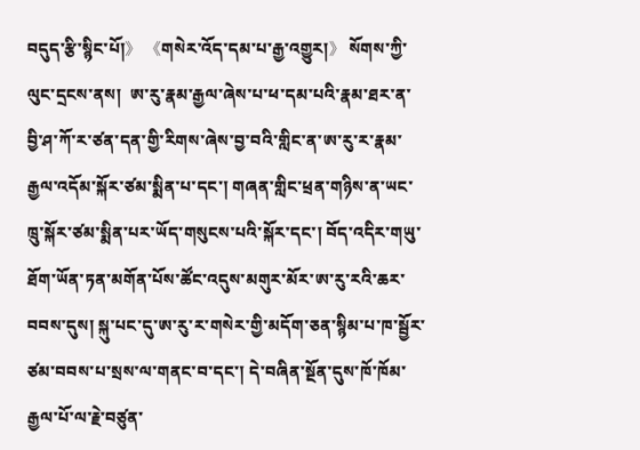བདུད་རྩི་སྙིང་པོ།》 《གསེར་འོད་དམ་པ་རྒྱ་འགྱུར།》 སོགས་ཀྱི་ལུང་དྲངས་ནས།  ཨ་རུ་རྣམ་རྒྱལ་ཞེས་པ་ཕ་དམ་པའི་རྣམ་ཐར་ན་བྱི་ཤ་ཀོ་ར་ཙན་དན་གྱི་རིགས་ཞེས་བྱ་བའི་གླིང་ན་ཨ་རུ་ར་རྣམ་རྒྱལ་འདོམ་སྐོར་ཙམ་སྨིན་པ་དང་། གཞན་གླིང་ཕྲན་གཉིས་ན་ཡང་ཁྲུ་སྐོར་ཙམ་སྨིན་པར་ཡོད་གསུངས་པའི་སྐོར་དང་། བོད་འདིར་གཡུ་ཐོག་ཡོན་ཏན་མགོན་པོས་ཚོང་འདུས་མགུར་མོར་ཨ་རུ་རའི་ཆར་བབས་དུས། སྐུ་པང་དུ་ཨ་རུ་ར་གསེར་གྱི་མདོག་ཅན་སྙིམ་པ་ཁ་སྦྱོར་ཙམ་བབས་པ་སྲས་ལ་གནང་བ་དང་། དེ་བཞིན་སྔོན་དུས་ཁོ་ཁོམ་རྒྱལ་པོ་ལ་རྗེ་བཙུན་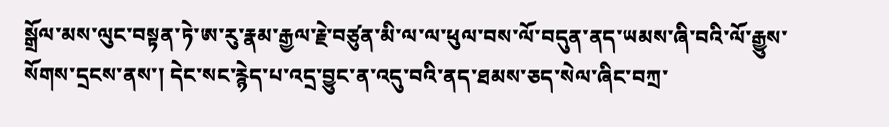སྒྲོལ་མས་ལུང་བསྟན་ཏེ་ཨ་རུ་རྣམ་རྒྱལ་རྗེ་བཙུན་མི་ལ་ལ་ཕུལ་བས་ལོ་བདུན་ནད་ཡམས་ཞི་བའི་ལོ་རྒྱུས་སོགས་དྲངས་ནས་། དེང་སང་རྙེད་པ་འདྲ་བྱུང་ན་འདུ་བའི་ནད་ཐམས་ཅད་སེལ་ཞིང་བཀྲ་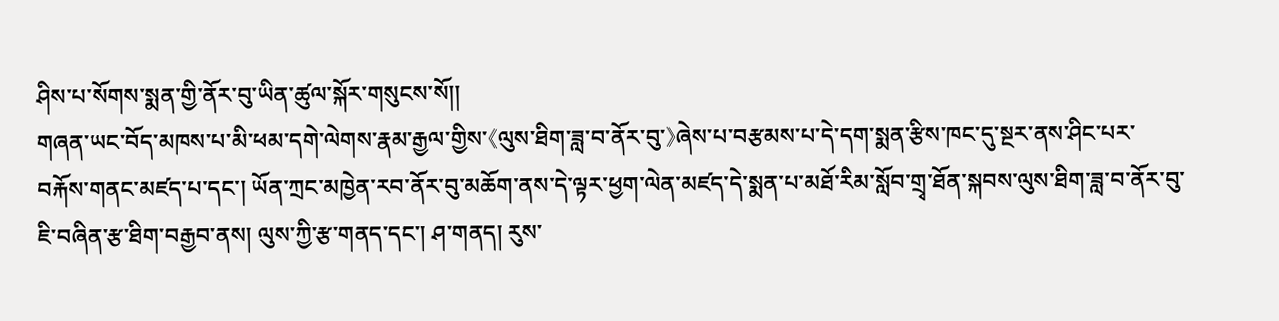ཤིས་པ་སོགས་སྨན་གྱི་ནོར་བུ་ཡིན་ཚུལ་སྐོར་གསུངས་སོ།།
གཞན་ཡང་བོད་མཁས་པ་མི་ཕམ་དགེ་ལེགས་རྣམ་རྒྱལ་གྱིས་《ལུས་ཐིག་ཟླ་བ་ནོར་བུ་》ཞེས་པ་བརྩམས་པ་དེ་དག་སྨན་རྩིས་ཁང་དུ་སྔར་ནས་ཤིང་པར་བརྐོས་གནང་མཛད་པ་དང་། ཡོན་ཀྲང་མཁྱེན་རབ་ནོར་བུ་མཆོག་ནས་དེ་ལྟར་ཕྱག་ལེན་མཛད་དེ་སྨན་པ་མཐོ་རིམ་སློབ་གྲྭ་ཐོན་སྐབས་ལུས་ཐིག་ཟླ་བ་ནོར་བུ་ཇི་བཞིན་རྩ་ཐིག་བརྒྱབ་ནས། ལུས་ཀྱི་རྩ་གནད་དང་། ཤ་གནད། རུས་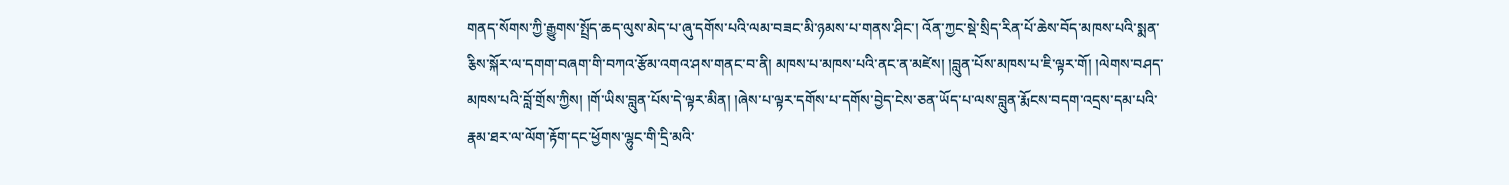གནད་སོགས་ཀྱི་རྒྱུགས་སྤྲོད་ཆད་ལུས་མེད་པ་ཞུ་དགོས་པའི་ལམ་བཟང་མི་ཉམས་པ་གནས་ཤིང་། འོན་ཀྱང་སྡེ་སྲིད་རིན་པོ་ཆེས་བོད་མཁས་པའི་སྨན་རྕིས་སྐོར་ལ་དགག་བཞག་གི་བཀའ་རྩོམ་འགའ་ཤས་གནང་བ་ནི། མཁས་པ་མཁས་པའི་ནང་ན་མཛེས། །བླུན་པོས་མཁས་པ་ཇི་ལྟར་གོ། །ལེགས་བཤད་མཁས་པའི་བློ་གྲོས་ཀྱིས། །གོ་ཡིས་བླུན་པོས་དེ་ལྟར་མིན། །ཞེས་པ་ལྟར་དགོས་པ་དགོས་བྱེད་ངེས་ཅན་ཡོད་པ་ལས་བླུན་རྨོངས་བདག་འདྲས་དམ་པའི་རྣམ་ཐར་ལ་ལོག་རྟོག་དང་ཕྱོགས་ལྷུང་གི་དྲི་མའི་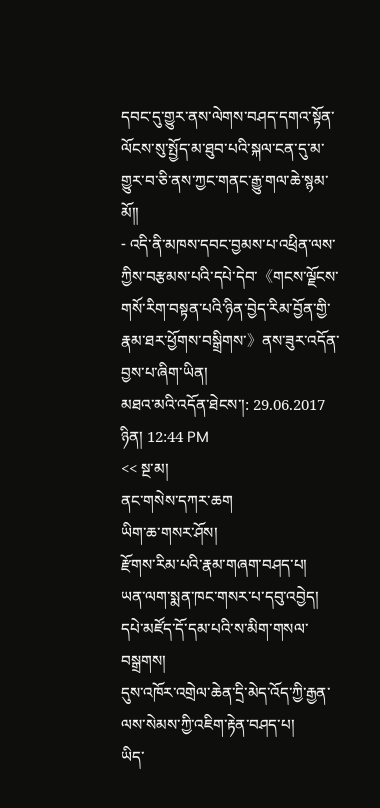དབང་དུ་གྱུར་ནས་ལེགས་བཤད་དགའ་སྟོན་ལོངས་སུ་སྤྱོད་མ་ཐུབ་པའི་སྐལ་ངན་དུ་མ་གྱུར་བ་ཅི་ནས་ཀྱང་གནང་རྒྱུ་གལ་ཆེ་སྙམ་མོ།།
- འདི་ནི་མཁས་དབང་བྱམས་པ་འཕྲིན་ལས་ཀྱིས་བརྩམས་པའི་དཔེ་དེབ་《གངས་ལྗོངས་གསོ་རིག་བསྟན་པའི་ཉིན་བྱེད་རིམ་བྱོན་གྱི་རྣམ་ཐར་ཕྱོགས་བསྒྲིགས་》ནས་ཟུར་འདོན་བྱས་པ་ཞིག་ཡིན།
མཐའ་མའི་འདོན་ཐེངས་།: 29.06.2017 ཉིན། 12:44 PM
<< སྔ་མ།
ནང་གསེས་དཀར་ཆག
ཡིག་ཆ་གསར་ཤོས།
རྫོགས་རིམ་པའི་རྣམ་གཞག་བཤད་པ།
ཡན་ལག་སྨན་ཁང་གསར་པ་དབུ་འབྱེད།
དཔེ་མཛོད་དོ་དམ་པའི་ས་མིག་གསལ་བསྒྲགས།
དུས་འཁོར་འགྲེལ་ཆེན་དྲི་མེད་འོད་ཀྱི་རྒྱན་ལས་སེམས་ཀྱི་འཇིག་རྟེན་བཤད་པ།
ཡིད་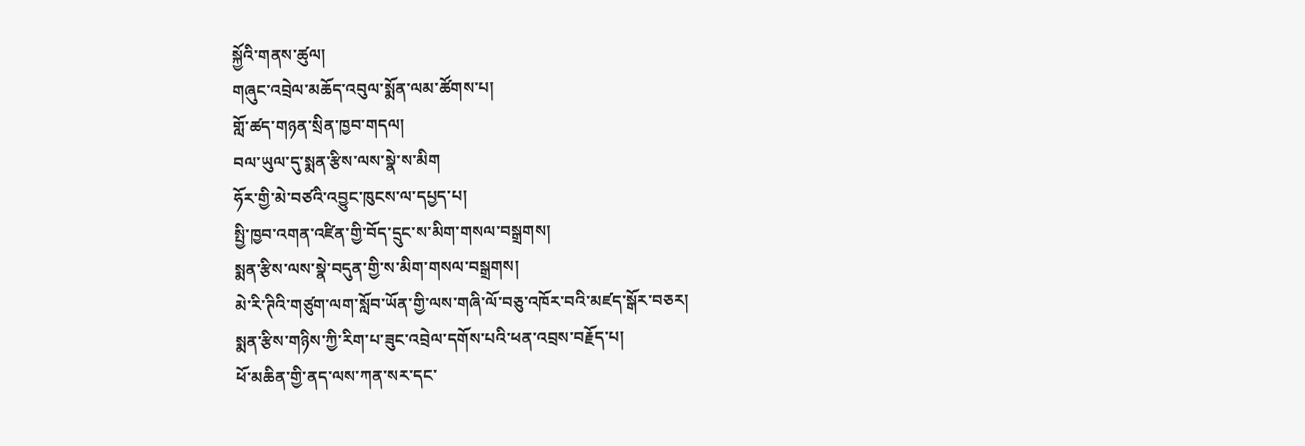སྐྱོའི་གནས་ཚུལ།
གཞུང་འབྲེལ་མཆོད་འབུལ་སྨོན་ལམ་ཚོགས་པ།
གློ་ཚད་གཉན་སྲིན་ཁྱབ་གདལ།
བལ་ཡུལ་དུ་སྨན་རྩིས་ལས་སྣེ་ས་མིག
ཧོར་གྱི་མེ་བཙའི་འབྱུང་ཁུངས་ལ་དཔྱད་པ།
སྤྱི་ཁྱབ་འགན་འཛིན་གྱི་བོད་དྲུང་ས་མིག་གསལ་བསྒྲགས།
སྨན་རྩིས་ལས་སྣེ་བདུན་གྱི་ས་མིག་གསལ་བསྒྲགས།
མེ་རི་ཊིའི་གཙུག་ལག་སློབ་ཡོན་གྱི་ལས་གཞི་ལོ་བཅུ་འཁོར་བའི་མཛད་སྒོར་བཅར།
སྨན་རྩིས་གཉིས་ཀྱི་རིག་པ་ཟུང་འབྲེལ་དགོས་པའི་ཕན་འབྲས་བརྗོད་པ།
ཕོ་མཆིན་གྱི་ནད་ལས་ཀན་སར་དང་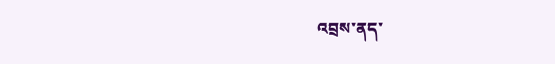འབྲས་ནད་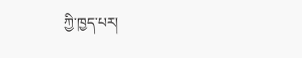ཀྱི་ཁྱད་པར།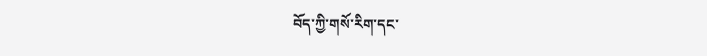བོད་ཀྱི་གསོ་རིག་དང་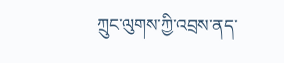ཀྲུང་ལུགས་ཀྱི་འབྲས་ནད་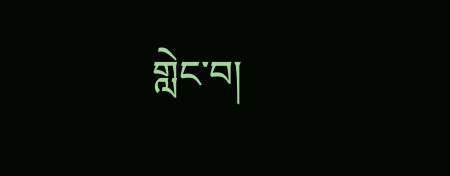གླེང་བ།